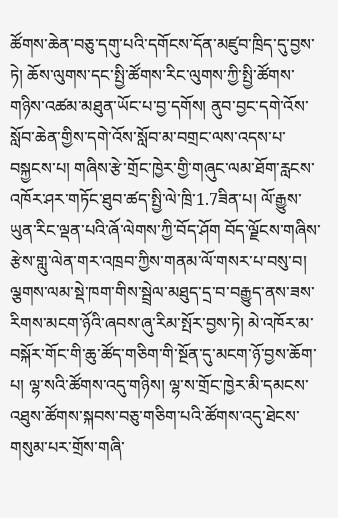ཚོགས་ཆེན་བཅུ་དགུ་པའི་དགོངས་དོན་མཛུབ་ཁྲིད་དུ་བྱས་ཏེ། ཆོས་ལུགས་དང་སྤྱི་ཚོགས་རིང་ལུགས་ཀྱི་སྤྱི་ཚོགས་གཉིས་འཚམ་མཐུན་ཡོང་པ་བྱ་དགོས། ནུབ་བྱང་དགེ་འོས་སློབ་ཆེན་གྱིས་དགེ་འོས་སློབ་མ་བགྲང་ལས་འདས་པ་བསྐྱངས་པ། གཞིས་རྩེ་གྲོང་ཁྱེར་གྱི་གཞུང་ལམ་ཐོག་རླངས་འཁོར་ཤར་གཏོང་ཐུབ་ཚད་སྤྱི་ལེ་ཁྲི་1.7ཟིན་པ། ལོ་རྒྱུས་ཡུན་རིང་ལྡན་པའི་ཞོ་ལེགས་ཀྱི་བོད་ཤོག བོད་ལྗོངས་གཞིས་རྩེས་གླུ་ལེན་གར་འཁྲབ་ཀྱིས་གནམ་ལོ་གསར་པ་བསུ་བ། ལྕགས་ལམ་སྡེ་ཁག་གིས་སྦྲེལ་མཐུད་དྲ་བ་བརྒྱུད་ནས་ཟས་རིགས་མངག་ཉོའི་ཞབས་ཞུ་རིམ་སྤོར་བྱས་ཏེ། མེ་འཁོར་མ་བསྐོར་གོང་གི་ཆུ་ཚོད་གཅིག་གི་སྔོན་དུ་མངག་ཉོ་བྱས་ཆོག་པ། ལྷ་སའི་ཚོགས་འདུ་གཉིས། ལྷ་ས་གྲོང་ཁྱེར་མི་དམངས་འཐུས་ཚོགས་སྐབས་བཅུ་གཅིག་པའི་ཚོགས་འདུ་ཐེངས་གསུམ་པར་གྲོས་གཞི་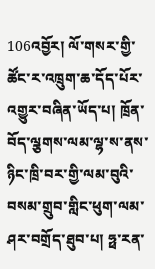106འབྱོར། ལོ་གསར་གྱི་ཚོང་ར་འཁྲུག་ཆ་དོད་པོར་འགྱུར་བཞིན་ཡོད་པ། ཁྲོན་བོད་ལྕགས་ལམ་ལྷ་ས་ནས་ཉིང་ཁྲི་བར་གྱི་ལམ་བུའི་བསམ་གྲུབ་གླིང་ཕུག་ལམ་ཤར་བགྲོད་ཐུབ་པ། ཧྥ་རན་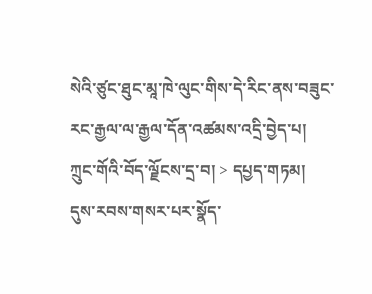སེའི་ཙུང་ཐུང་མཱ་ཁེ་ལུང་གིས་དེ་རིང་ནས་བཟུང་རང་རྒྱལ་ལ་རྒྱལ་དོན་འཚམས་འདྲི་བྱེད་པ།
ཀྲུང་གོའི་བོད་ལྗོངས་དྲ་བ། > དཔྱད་གཏམ།
དུས་རབས་གསར་པར་སྣོད་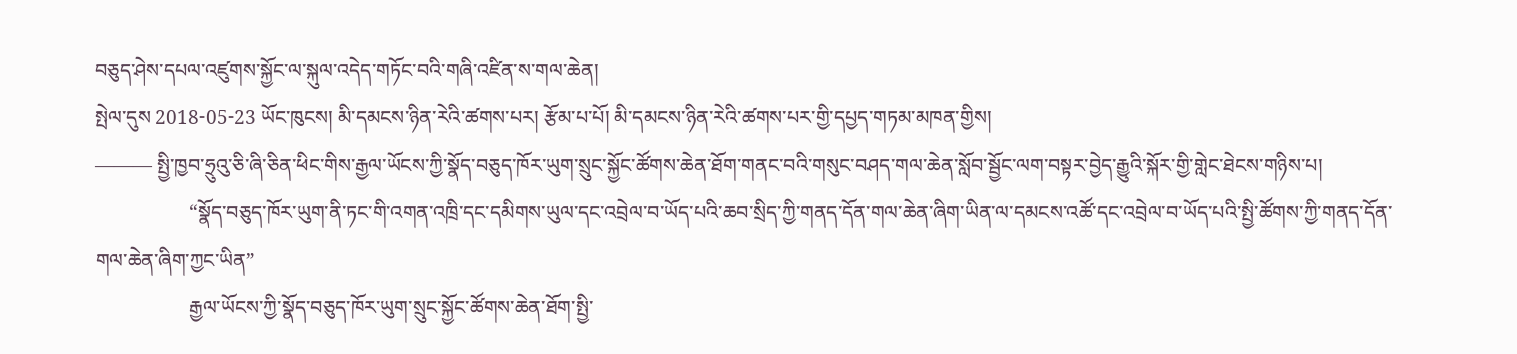བཅུད་ཤེས་དཔལ་འཛུགས་སྐྱོང་ལ་སྐུལ་འདེད་གཏོང་བའི་གཞི་འཛིན་ས་གལ་ཆེན།
སྤེལ་དུས 2018-05-23 ཡོང་ཁུངས། མི་དམངས་ཉིན་རེའི་ཚགས་པར། རྩོམ་པ་པོ། མི་དམངས་ཉིན་རེའི་ཚགས་པར་གྱི་དཔྱད་གཏམ་མཁན་གྱིས།
——— སྤྱི་ཁྱབ་ཧྲུའུ་ཅི་ཞི་ཅིན་ཕིང་གིས་རྒྱལ་ཡོངས་ཀྱི་སྣོད་བཅུད་ཁོར་ཡུག་སྲུང་སྐྱོང་ཚོགས་ཆེན་ཐོག་གནང་བའི་གསུང་བཤད་གལ་ཆེན་སློབ་སྦྱོང་ལག་བསྟར་བྱེད་རྒྱུའི་སྐོར་གྱི་གླེང་ཐེངས་གཉིས་པ།
                   “སྣོད་བཅུད་ཁོར་ཡུག་ནི་ཏང་གི་འགན་འཁྲི་དང་དམིགས་ཡུལ་དང་འབྲེལ་བ་ཡོད་པའི་ཆབ་སྲིད་ཀྱི་གནད་དོན་གལ་ཆེན་ཞིག་ཡིན་ལ་དམངས་འཚོ་དང་འབྲེལ་བ་ཡོད་པའི་སྤྱི་ཚོགས་ཀྱི་གནད་དོན་གལ་ཆེན་ཞིག་ཀྱང་ཡིན”
                   རྒྱལ་ཡོངས་ཀྱི་སྣོད་བཅུད་ཁོར་ཡུག་སྲུང་སྐྱོང་ཚོགས་ཆེན་ཐོག་སྤྱི་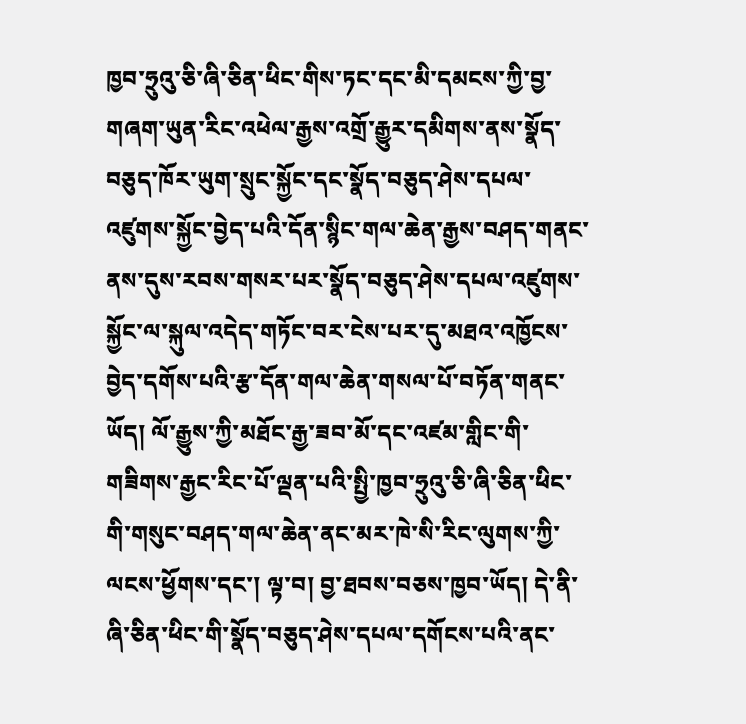ཁྱབ་ཧྲུའུ་ཅི་ཞི་ཅིན་ཕིང་གིས་ཏང་དང་མི་དམངས་ཀྱི་བྱ་གཞག་ཡུན་རིང་འཕེལ་རྒྱས་འགྲོ་རྒྱུར་དམིགས་ནས་སྣོད་བཅུད་ཁོར་ཡུག་སྲུང་སྐྱོང་དང་སྣོད་བཅུད་ཤེས་དཔལ་འཛུགས་སྐྱོང་བྱེད་པའི་དོན་སྙིང་གལ་ཆེན་རྒྱས་བཤད་གནང་ནས་དུས་རབས་གསར་པར་སྣོད་བཅུད་ཤེས་དཔལ་འཛུགས་སྐྱོང་ལ་སྐུལ་འདེད་གཏོང་བར་ངེས་པར་དུ་མཐའ་འཁྱོངས་བྱེད་དགོས་པའི་རྩ་དོན་གལ་ཆེན་གསལ་པོ་བཏོན་གནང་ཡོད། ལོ་རྒྱུས་ཀྱི་མཐོང་རྒྱ་ཟབ་མོ་དང་འཛམ་གླིང་གི་གཟིགས་རྒྱང་རིང་པོ་ལྡན་པའི་སྤྱི་ཁྱབ་ཧྲུའུ་ཅི་ཞི་ཅིན་ཕིང་གི་གསུང་བཤད་གལ་ཆེན་ནང་མར་ཁེ་སི་རིང་ལུགས་ཀྱི་ལངས་ཕྱོགས་དང་། ལྟ་བ། བྱ་ཐབས་བཅས་ཁྱབ་ཡོད། དེ་ནི་ཞི་ཅིན་ཕིང་གི་སྣོད་བཅུད་ཤེས་དཔལ་དགོངས་པའི་ནང་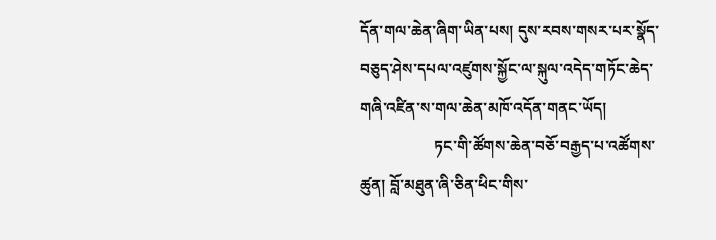དོན་གལ་ཆེན་ཞིག་ཡིན་པས། དུས་རབས་གསར་པར་སྣོད་བཅུད་ཤེས་དཔལ་འཛུགས་སྐྱོང་ལ་སྐུལ་འདེད་གཏོང་ཆེད་གཞི་འཛིན་ས་གལ་ཆེན་མཁོ་འདོན་གནང་ཡོད།
                   ཏང་གི་ཚོགས་ཆེན་བཅོ་བརྒྱད་པ་འཚོགས་ཚུན། བློ་མཐུན་ཞི་ཅིན་ཕིང་གིས་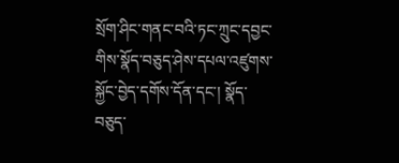སྲོག་ཤིང་གནང་བའི་ཏང་ཀྲུང་དབྱང་གིས་སྣོད་བཅུད་ཤེས་དཔལ་འཛུགས་སྐྱོང་བྱེད་དགོས་དོན་དང་། སྣོད་བཅུད་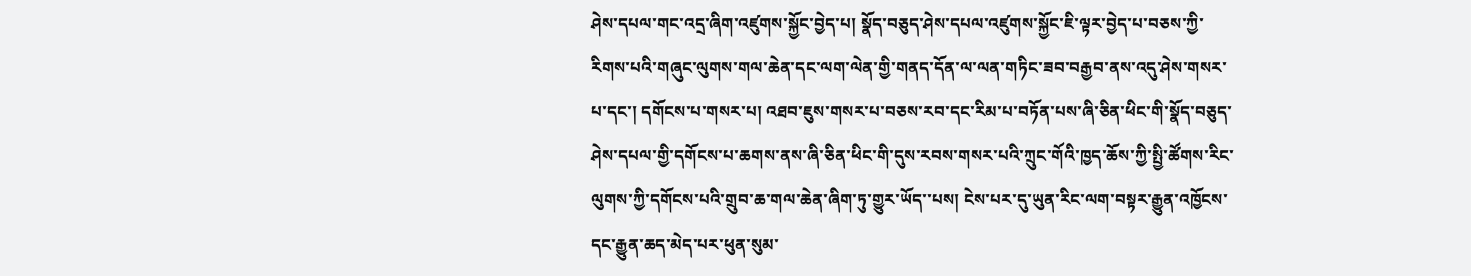ཤེས་དཔལ་གང་འདྲ་ཞིག་འཛུགས་སྐྱོང་བྱེད་པ། སྣོད་བཅུད་ཤེས་དཔལ་འཛུགས་སྐྱོང་ཇི་ལྟར་བྱེད་པ་བཅས་ཀྱི་རིགས་པའི་གཞུང་ལུགས་གལ་ཆེན་དང་ལག་ལེན་གྱི་གནད་དོན་ལ་ལན་གཏིང་ཟབ་བརྒྱབ་ནས་འདུ་ཤེས་གསར་པ་དང་། དགོངས་པ་གསར་པ། འཐབ་ཇུས་གསར་པ་བཅས་རབ་དང་རིམ་པ་བཏོན་པས་ཞི་ཅིན་ཕིང་གི་སྣོད་བཅུད་ཤེས་དཔལ་གྱི་དགོངས་པ་ཆགས་ནས་ཞི་ཅིན་ཕིང་གི་དུས་རབས་གསར་པའི་ཀྲུང་གོའི་ཁྱད་ཆོས་ཀྱི་སྤྱི་ཚོགས་རིང་ལུགས་ཀྱི་དགོངས་པའི་གྲུབ་ཆ་གལ་ཆེན་ཞིག་ཏུ་གྱུར་ཡོད་་པས། ངེས་པར་དུ་ཡུན་རིང་ལག་བསྟར་རྒྱུན་འཁྱོངས་དང་རྒྱུན་ཆད་མེད་པར་ཕུན་སུམ་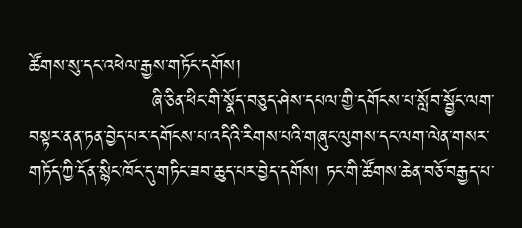ཚོགས་སུ་དང་འཕེལ་རྒྱས་གཏོང་དགོས།
                   ཞི་ཅིན་ཕིང་གི་སྣོད་བཅུད་ཤེས་དཔལ་གྱི་དགོངས་པ་སློབ་སྦྱོང་ལག་བསྟར་ནན་ཏན་བྱེད་པར་དགོངས་པ་འདིའི་རིགས་པའི་གཞུང་ལུགས་དང་ལག་ལེན་གསར་གཏོད་ཀྱི་དོན་སྙིང་ཁོང་དུ་གཏིང་ཟབ་ཆུད་པར་བྱེད་དགོས། ཏང་གི་ཚོགས་ཆེན་བཅོ་བརྒྱད་པ་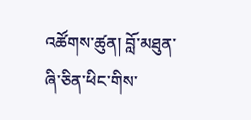འཚོགས་ཚུན། བློ་མཐུན་ཞི་ཅིན་ཕིང་གིས་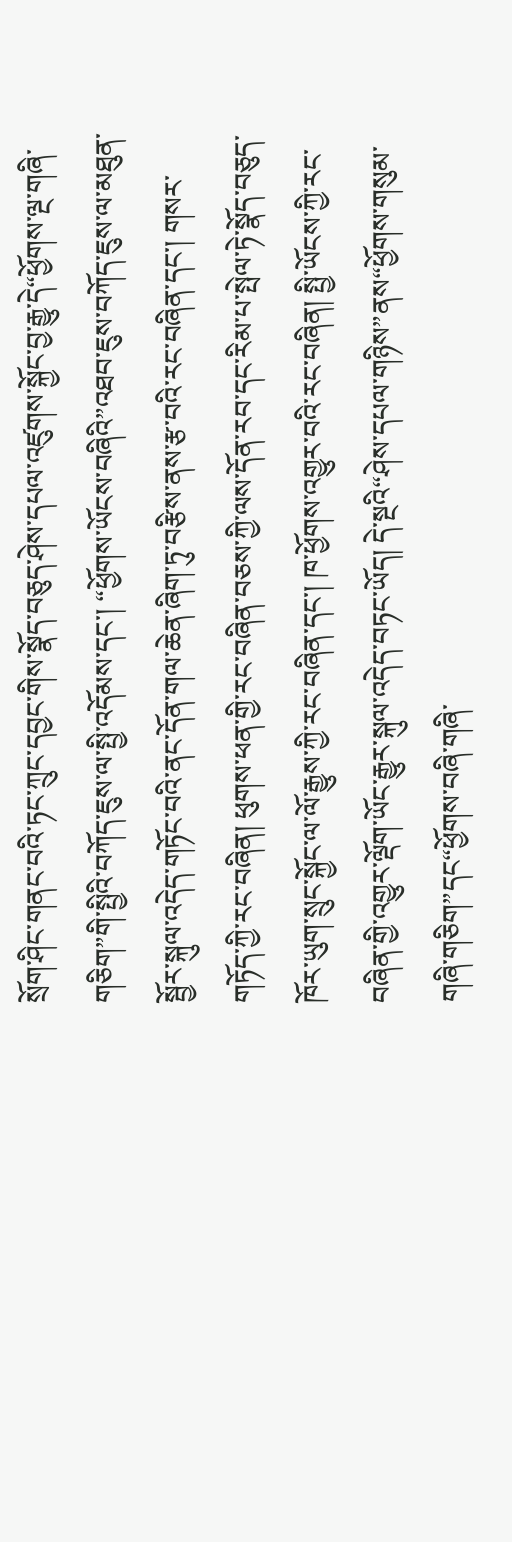སྲོག་ཤིང་གནང་བའི་ཏང་ཀྲུང་དབྱང་གིས་སྣོད་བཅུད་ཤེས་དཔལ་འཛུགས་སྐྱོང་བྱ་རྒྱུ་དེ“ཕྱོགས་ལྔ་གཞི་གཅིག”གི་སྤྱིའི་བཀོད་ཇུས་ལ་སྤྱི་འདོམས་དང་། “ཕྱོགས་ཡོངས་བཞིའི”འཐབ་ཇུས་བཀོད་ཇུས་ལ་མཐུན་སྦྱོར་སྐུལ་འདེད་གཏོང་བའི་ནང་དོན་གལ་ཆེན་ཞིག་ཏུ་བརྩིས་ནས་རྩ་བའི་རང་བཞིན་དང་། གསར་གཏོད་ཀྱི་རང་བཞིན། ཕུགས་ཕན་གྱི་རང་བཞིན་བཅས་ཀྱི་ལས་དོན་རབ་དང་རིམ་པ་སྤེལ་ཏེ་སྣོད་བཅུད་ཁོར་ཡུག་སྲུང་སྐྱོང་ལ་ལོ་རྒྱུས་ཀྱི་རང་བཞིན་དང་། ཁ་ཕྱོགས་འགྱུར་བའི་རང་བཞིན། སྤྱི་ཡོངས་ཀྱི་རང་བཞིན་གྱི་འགྱུར་ལྡོག་ཡོང་རྒྱུར་སྐུལ་འདེད་བཏང་ཡོད། དེ་སྔའི“ཤེས་དཔལ་གཉིས”ནས“ཕྱོགས་གསུམ་གཞི་གཅིག”དང“ཕྱོགས་བཞི་གཞི་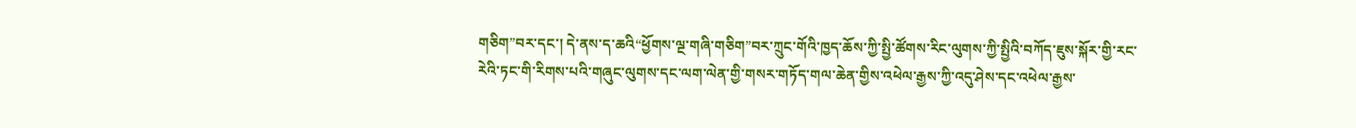གཅིག”བར་དང་། དེ་ནས་ད་ཆའི“ཕྱོགས་ལྔ་གཞི་གཅིག”བར་ཀྲུང་གོའི་ཁྱད་ཆོས་ཀྱི་སྤྱི་ཚོགས་རིང་ལུགས་ཀྱི་སྤྱིའི་བཀོད་ཇུས་སྐོར་གྱི་རང་རེའི་ཏང་གི་རིགས་པའི་གཞུང་ལུགས་དང་ལག་ལེན་གྱི་གསར་གཏོད་གལ་ཆེན་གྱིས་འཕེལ་རྒྱས་ཀྱི་འདུ་ཤེས་དང་འཕེལ་རྒྱས་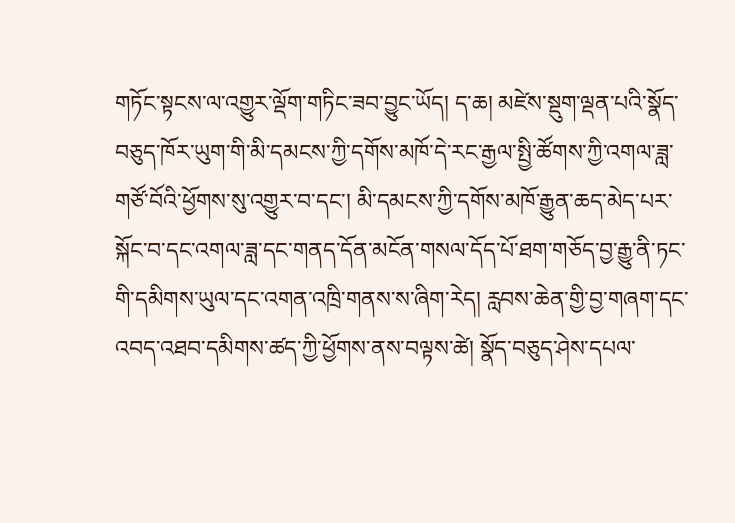གཏོང་སྟངས་ལ་འགྱུར་ལྡོག་གཏིང་ཟབ་བྱུང་ཡོད། ད་ཆ། མཛེས་སྡུག་ལྡན་པའི་སྣོད་བཅུད་ཁོར་ཡུག་གི་མི་དམངས་ཀྱི་དགོས་མཁོ་དེ་རང་རྒྱལ་སྤྱི་ཚོགས་ཀྱི་འགལ་ཟླ་གཙོ་བོའི་ཕྱོགས་སུ་འགྱུར་བ་དང་། མི་དམངས་ཀྱི་དགོས་མཁོ་རྒྱུན་ཆད་མེད་པར་སྐོང་བ་དང་འགལ་ཟླ་དང་གནད་དོན་མངོན་གསལ་དོད་པོ་ཐག་གཅོད་བྱ་རྒྱུ་ནི་ཏང་གི་དམིགས་ཡུལ་དང་འགན་འཁྲི་གནས་ས་ཞིག་རེད། རླབས་ཆེན་གྱི་བྱ་གཞག་དང་འབད་འཐབ་དམིགས་ཚད་ཀྱི་ཕྱོགས་ནས་བལྟས་ཚེ། སྣོད་བཅུད་ཤེས་དཔལ་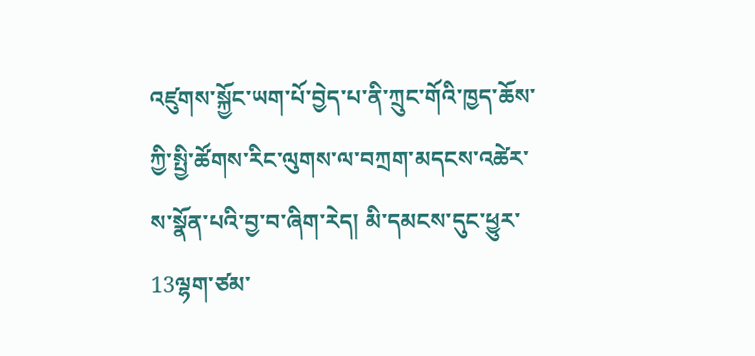འཛུགས་སྐྱོང་ཡག་པོ་བྱེད་པ་ནི་ཀྲུང་གོའི་ཁྱད་ཆོས་ཀྱི་སྤྱི་ཚོགས་རིང་ལུགས་ལ་བཀྲག་མདངས་འཚེར་ས་སྣོན་པའི་བྱ་བ་ཞིག་རེད། མི་དམངས་དུང་ཕྱུར་13ལྷག་ཙམ་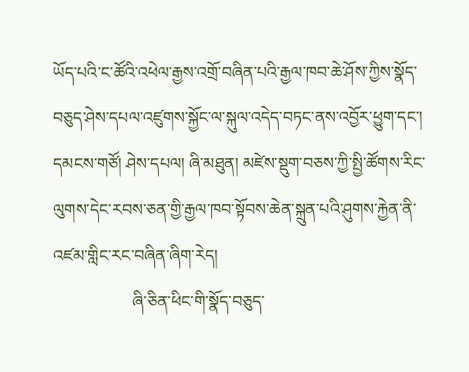ཡོད་པའི་ང་ཚོའི་འཕེལ་རྒྱས་འགྲོ་བཞིན་པའི་རྒྱལ་ཁབ་ཆེ་ཤོས་ཀྱིས་སྣོད་བཅུད་ཤེས་དཔལ་འཛུགས་སྐྱོང་ལ་སྐུལ་འདེད་བཏང་ནས་འབྱོར་ཕྱུག་དང་། དམངས་གཙོ། ཤེས་དཔལ། ཞི་མཐུན། མཛེས་སྡུག་བཅས་ཀྱི་སྤྱི་ཚོགས་རིང་ལུགས་དེང་རབས་ཅན་གྱི་རྒྱལ་ཁབ་སྟོབས་ཆེན་སྐྲུན་པའི་ཤུགས་རྐྱེན་ནི་འཛམ་གླིང་རང་བཞིན་ཞིག་རེད།
                   ཞི་ཅིན་ཕིང་གི་སྣོད་བཅུད་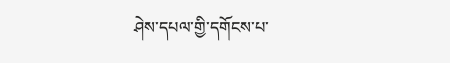ཤེས་དཔལ་གྱི་དགོངས་པ་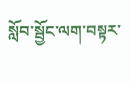སློབ་སྦྱོང་ལག་བསྟར་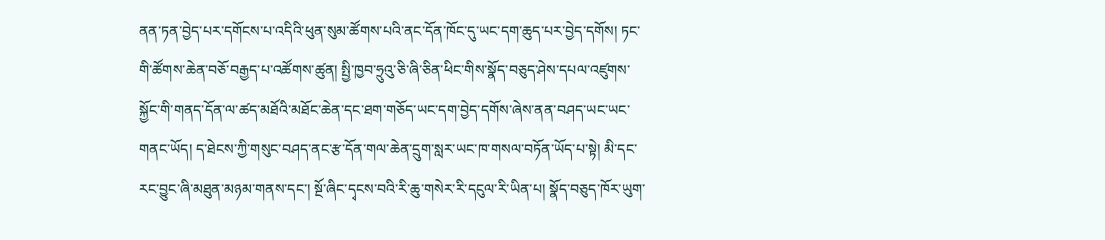ནན་ཏན་བྱེད་པར་དགོངས་པ་འདིའི་ཕུན་སུམ་ཚོགས་པའི་ནང་དོན་ཁོང་དུ་ཡང་དག་ཆུད་པར་བྱེད་དགོས། ཏང་གི་ཚོགས་ཆེན་བཅོ་བརྒྱད་པ་འཚོགས་ཚུན། སྤྱི་ཁྱབ་ཧྲུའུ་ཅི་ཞི་ཅིན་ཕིང་གིས་སྣོད་བཅུད་ཤེས་དཔལ་འཛུགས་སྐྱོང་གི་གནད་དོན་ལ་ཚད་མཐོའི་མཐོང་ཆེན་དང་ཐག་གཅོད་ཡང་དག་བྱེད་དགོས་ཞེས་ནན་བཤད་ཡང་ཡང་གནང་ཡོད། ད་ཐེངས་ཀྱི་གསུང་བཤད་ནང་རྩ་དོན་གལ་ཆེན་དྲུག་སླར་ཡང་ཁ་གསལ་བཏོན་ཡོད་པ་སྟེ། མི་དང་རང་བྱུང་ཞི་མཐུན་མཉམ་གནས་དང་། སྔོ་ཞིང་དྭངས་བའི་རི་ཆུ་གསེར་རི་དངུལ་རི་ཡིན་པ། སྣོད་བཅུད་ཁོར་ཡུག་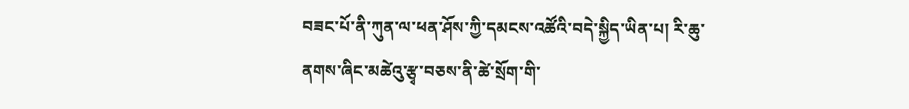བཟང་པོ་ནི་ཀུན་ལ་ཕན་ཤོས་ཀྱི་དམངས་འཚོའི་བདེ་སྐྱིད་ཡིན་པ། རི་ཆུ་ནགས་ཞིང་མཚེའུ་རྩྭ་བཅས་ནི་ཚེ་སྲོག་གི་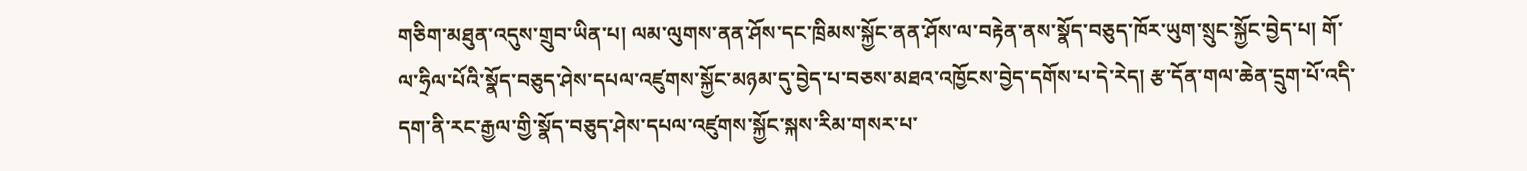གཅིག་མཐུན་འདུས་གྲུབ་ཡིན་པ། ལམ་ལུགས་ནན་ཤོས་དང་ཁྲིམས་སྐྱོང་ནན་ཤོས་ལ་བརྟེན་ནས་སྣོད་བཅུད་ཁོར་ཡུག་སྲུང་སྐྱོང་བྱེད་པ། གོ་ལ་ཧྲིལ་པོའི་སྣོད་བཅུད་ཤེས་དཔལ་འཛུགས་སྐྱོང་མཉམ་དུ་བྱེད་པ་བཅས་མཐའ་འཁྱོངས་བྱེད་དགོས་པ་དེ་རེད། རྩ་དོན་གལ་ཆེན་དྲུག་པོ་འདི་དག་ནི་རང་རྒྱལ་གྱི་སྣོད་བཅུད་ཤེས་དཔལ་འཛུགས་སྐྱོང་སྐས་རིམ་གསར་པ་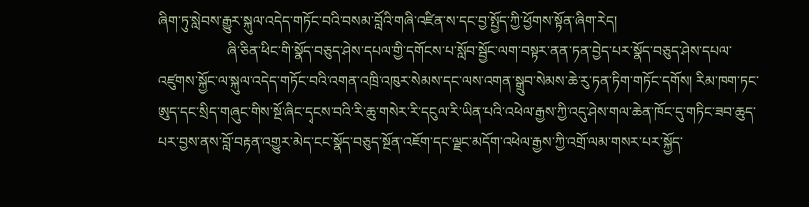ཞིག་ཏུ་སླེབས་རྒྱུར་སྐུལ་འདེད་གཏོང་བའི་བསམ་བློའི་གཞི་འཛིན་ས་དང་བྱ་སྤྱོད་ཀྱི་ཕྱོགས་སྟོན་ཞིག་རེད།
                   ཞི་ཅིན་ཕིང་གི་སྣོད་བཅུད་ཤེས་དཔལ་གྱི་དགོངས་པ་སློབ་སྦྱོང་ལག་བསྟར་ནན་ཏན་བྱེད་པར་སྣོད་བཅུད་ཤེས་དཔལ་འཛུགས་སྐྱོང་ལ་སྐུལ་འདེད་གཏོང་བའི་འགན་འཁྲི་འཁུར་སེམས་དང་ལས་འགན་སྒྲུབ་སེམས་ཆེ་རུ་ཏན་ཏིག་གཏོང་དགོས། རིམ་ཁག་ཏང་ཨུད་དང་སྲིད་གཞུང་གིས་སྔོ་ཞིང་དྭངས་བའི་རི་ཆུ་གསེར་རི་དངུལ་རི་ཡིན་པའི་འཕེལ་རྒྱས་ཀྱི་འདུ་ཤེས་གལ་ཆེན་ཁོང་དུ་གཏིང་ཟབ་ཆུད་པར་བྱས་ནས་བློ་བརྟན་འགྱུར་མེད་ངང་སྣོད་བཅུད་སྔོན་འཇོག་དང་ལྗང་མདོག་འཕེལ་རྒྱས་ཀྱི་འགྲོ་ལམ་གསར་པར་སྐྱོད་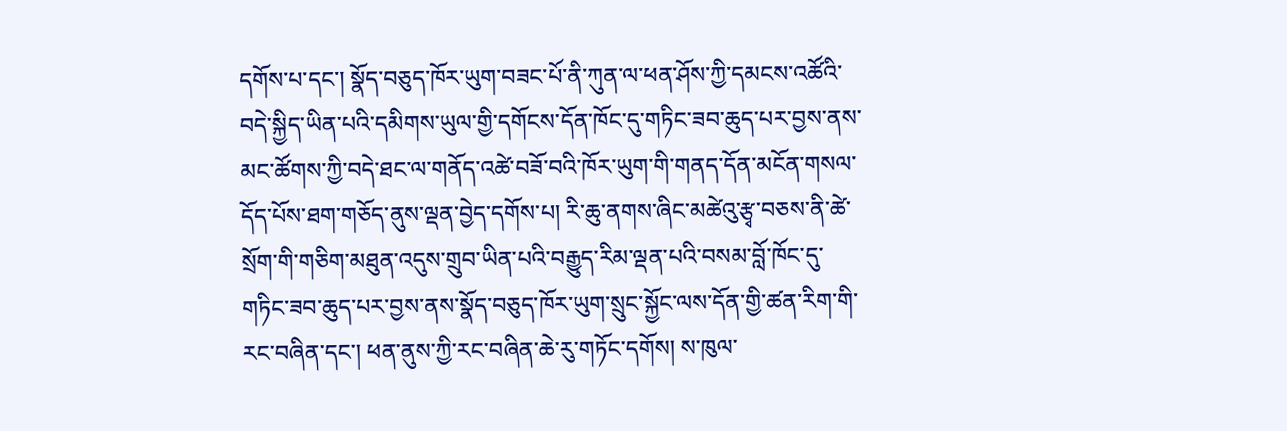དགོས་པ་དང་། སྣོད་བཅུད་ཁོར་ཡུག་བཟང་པོ་ནི་ཀུན་ལ་ཕན་ཤོས་ཀྱི་དམངས་འཚོའི་བདེ་སྐྱིད་ཡིན་པའི་དམིགས་ཡུལ་གྱི་དགོངས་དོན་ཁོང་དུ་གཏིང་ཟབ་ཆུད་པར་བྱས་ནས་མང་ཚོགས་ཀྱི་བདེ་ཐང་ལ་གནོད་འཚེ་བཟོ་བའི་ཁོར་ཡུག་གི་གནད་དོན་མངོན་གསལ་དོད་པོས་ཐག་གཅོད་ནུས་ལྡན་བྱེད་དགོས་པ། རི་ཆུ་ནགས་ཞིང་མཚེའུ་རྩྭ་བཅས་ནི་ཚེ་སྲོག་གི་གཅིག་མཐུན་འདུས་གྲུབ་ཡིན་པའི་བརྒྱུད་རིམ་ལྡན་པའི་བསམ་བློ་ཁོང་དུ་གཏིང་ཟབ་ཆུད་པར་བྱས་ནས་སྣོད་བཅུད་ཁོར་ཡུག་སྲུང་སྐྱོང་ལས་དོན་གྱི་ཚན་རིག་གི་རང་བཞིན་དང་། ཕན་ནུས་ཀྱི་རང་བཞིན་ཆེ་རུ་གཏོང་དགོས། ས་ཁུལ་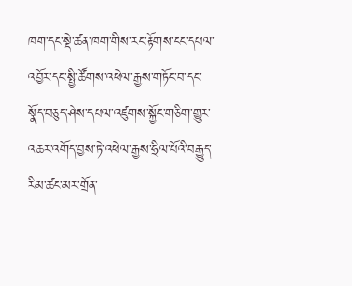ཁག་དང་སྡེ་ཚན་ཁག་གིས་རང་རྟོགས་ངང་དཔལ་འབྱོར་དང་སྤྱི་ཚོགས་འཕེལ་རྒྱས་གཏོང་བ་དང་སྣོད་བཅུད་ཤེས་དཔལ་འཛུགས་སྐྱོང་གཅིག་གྱུར་འཆར་འགོད་བྱས་ཏེ་འཕེལ་རྒྱས་ཧྲིལ་པོའི་བརྒྱུད་རིམ་ཚང་མར་གྲོན་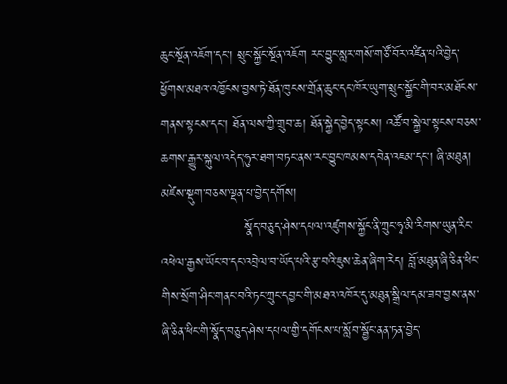ཆུང་སྔོན་འཇོག་དང་། སྲུང་སྐྱོང་སྔོན་འཇོག རང་བྱུང་སླར་གསོ་གཙོ་བོར་འཛིན་པའི་བྱེད་ཕྱོགས་མཐའ་འཁྱོངས་བྱས་ཏེ་ཐོན་ཁུངས་གྲོན་ཆུང་དང་ཁོར་ཡུག་སྲུང་སྐྱོང་གི་བར་མཐོངས་གནས་སྟངས་དང་། ཐོན་ལས་ཀྱི་གྲུབ་ཆ། ཐོན་སྐྱེད་བྱེད་སྟངས། འཚོ་བ་སྐྱེལ་སྟངས་བཅས་ཆགས་རྒྱུར་སྐུལ་འདེད་ཧུར་ཐག་བཏང་ནས་རང་བྱུང་ཁམས་དབེན་འཇམ་དང་། ཞི་མཐུན། མཛེས་སྡུག་བཅས་ལྡན་པ་བྱེད་དགོས།
                   སྣོད་བཅུད་ཤེས་དཔལ་འཛུགས་སྐྱོང་ནི་ཀྲུང་ཧྭ་མི་རིགས་ཡུན་རིང་འཕེལ་རྒྱས་ཡོང་བ་དང་འབྲེལ་བ་ཡོད་པའི་རྩ་བའི་ཇུས་ཆེན་ཞིག་རེད། བློ་མཐུན་ཞི་ཅིན་ཕིང་གིས་སྲོག་ཤིང་གནང་བའི་ཏང་ཀྲུང་དབྱང་གི་མཐའ་འཁོར་དུ་མཐུན་སྒྲིལ་དམ་ཟབ་བྱས་ནས་ཞི་ཅིན་ཕིང་གི་སྣོད་བཅུད་ཤེས་དཔལ་གྱི་དགོངས་པ་སློབ་སྦྱོང་ནན་ཏན་བྱེད་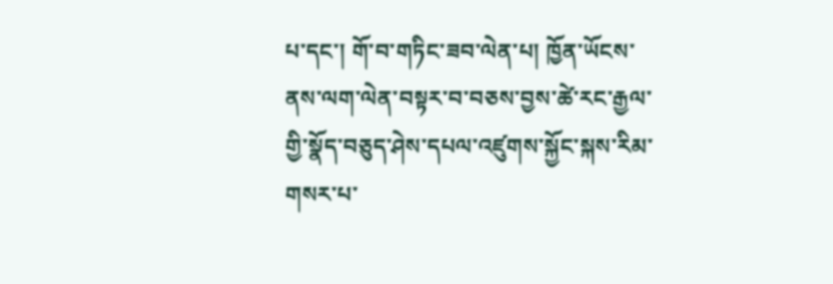པ་དང་། གོ་བ་གཏིང་ཟབ་ལེན་པ། ཁྱོན་ཡོངས་ནས་ལག་ལེན་བསྟར་བ་བཅས་བྱས་ཚེ་རང་རྒྱལ་གྱི་སྣོད་བཅུད་ཤེས་དཔལ་འཛུགས་སྐྱོང་སྐས་རིམ་གསར་པ་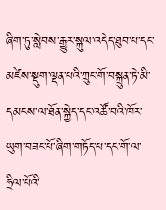ཞིག་ཏུ་སླེབས་རྒྱུར་སྐུལ་འདེད་ཐུབ་པ་དང་མཛེས་སྡུག་ལྡན་པའི་ཀྲུང་གོ་བསྐྲུན་ཏེ་མི་དམངས་ལ་ཐོན་སྐྱེད་དང་འཚོ་བའི་ཁོར་ཡུག་བཟང་པོ་ཞིག་གཏོད་པ་དང་གོ་ལ་ཧྲིལ་པོའི་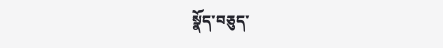སྣོད་བཅུད་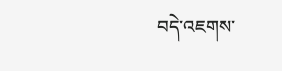བདེ་འཇགས་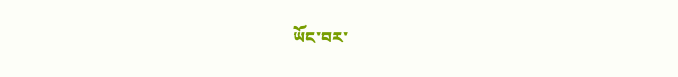ཡོང་བར་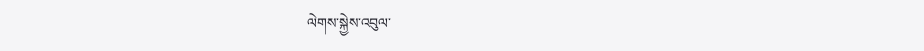ལེགས་སྐྱེས་འབུལ་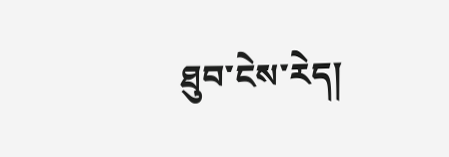ཐུབ་ངེས་རེད།